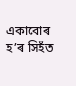একাবোৰ হ’ৰ সিহঁত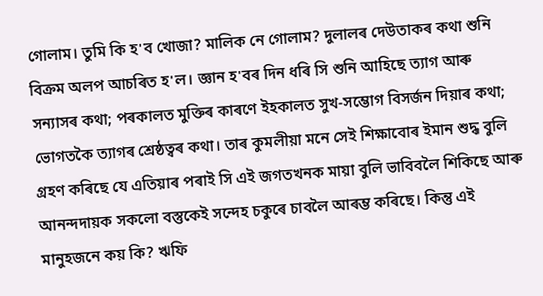গোলাম। তুমি কি হ'ব খোজা? মালিক নে গোলাম? দুলালৰ দেউতাকৰ কথা শুনি বিক্ৰম অলপ আচৰিত হ'ল। জ্ঞান হ'বৰ দিন ধৰি সি শুনি আহিছে ত্যাগ আৰু সন্যাসৰ কথা; পৰকালত মুক্তিৰ কাৰণে ইহকালত সুখ-সম্ভোগ বিসৰ্জন দিয়াৰ কথা; ভোগতকৈ ত্যাগৰ শ্ৰেষ্ঠত্বৰ কথা। তাৰ কুমলীয়া মনে সেই শিক্ষাবোৰ ইমান শুদ্ধ বুলি গ্ৰহণ কৰিছে যে এতিয়াৰ পৰাই সি এই জগতখনক মায়া বুলি ভাবিবলৈ শিকিছে আৰু আনন্দদায়ক সকলো বস্তুকেই সন্দেহ চকুৰে চাবলৈ আৰম্ভ কৰিছে। কিন্তু এই মানুহজনে কয় কি? ঋফি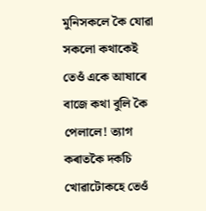মুনিসকলে কৈ যোৱা সকলো কথাকেই তেওঁ একে আষাৰে বাজে কথা বুলি কৈ পেলালে! ত্যাগ কৰাতকৈ দকচি খোৱাটোকহে তেওঁ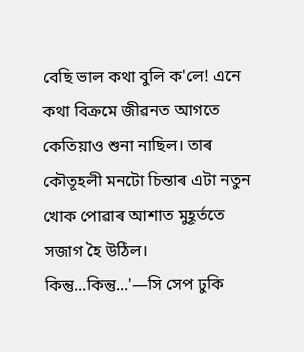বেছি ভাল কথা বুলি ক'লে! এনে কথা বিক্ৰমে জীৱনত আগতে কেতিয়াও শুনা নাছিল। তাৰ কৌতূহলী মনটো চিন্তাৰ এটা নতুন খোক পোৱাৰ আশাত মুহূৰ্ততে সজাগ হৈ উঠিল। কিন্তু...কিন্তু...'—সি সেপ ঢুকি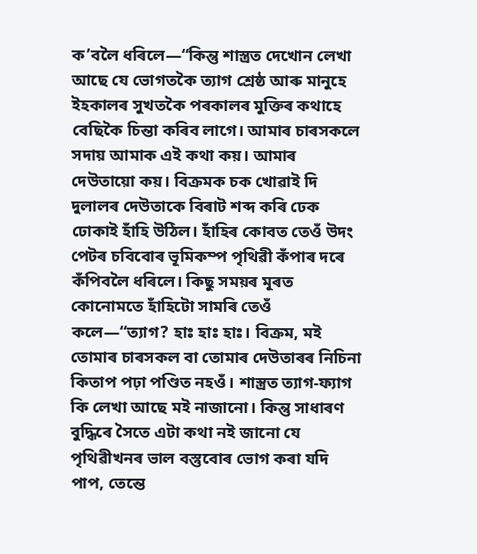ক’বলৈ ধৰিলে—“কিন্তু শাস্ত্ৰত দেখোন লেখা আছে যে ভোগতকৈ ত্যাগ শ্ৰেষ্ঠ আৰু মানুহে ইহকালৰ সুখতকৈ পৰকালৰ মুক্তিৰ কথাহে বেছিকৈ চিন্তা কৰিব লাগে। আমাৰ চাৰসকলে সদায় আমাক এই কথা কয়। আমাৰ দেউতায়ো কয়। বিক্ৰমক চক খোৱাই দি দুলালৰ দেউতাকে বিৰাট শব্দ কৰি ঢেক ঢোকাই হাঁহি উঠিল। হাঁহিৰ কোবত তেওঁ উদং পেটৰ চবিবোৰ ভূমিকম্প পৃথিৱী কঁপাৰ দৰে কঁপিবলৈ ধৰিলে। কিছু সময়ৰ মূৰত কোনোমতে হাঁহিটো সামৰি তেওঁ কলে—“ত্যাগ? হাঃ হাঃ হাঃ। বিক্ৰম, মই তোমাৰ চাৰসকল বা তোমাৰ দেউতাৰৰ নিচিনা কিতাপ পঢ়া পণ্ডিত নহওঁ। শাস্ত্ৰত ত্যাগ-ফ্যাগ কি লেখা আছে মই নাজানো। কিন্তু সাধাৰণ বুদ্ধিৰে সৈতে এটা কথা নই জানো যে পৃথিৱীখনৰ ভাল বস্তুবোৰ ভোগ কৰা যদি পাপ, তেন্তে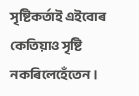সৃষ্টিকৰ্তাই এইবোৰ কেতিয়াও সৃষ্টি নকৰিলেহেঁতেন।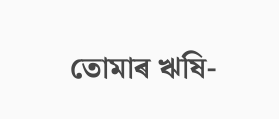তোমাৰ ঋষি-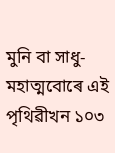মুনি বা সাধু-মহাত্মবোৰে এই পৃথিৱীখন ১০৩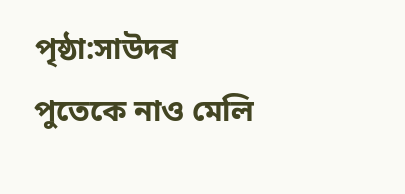পৃষ্ঠা:সাউদৰ পুতেকে নাও মেলি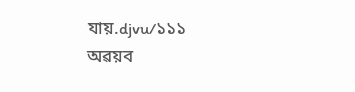যায়.djvu/১১১
অৱয়ব